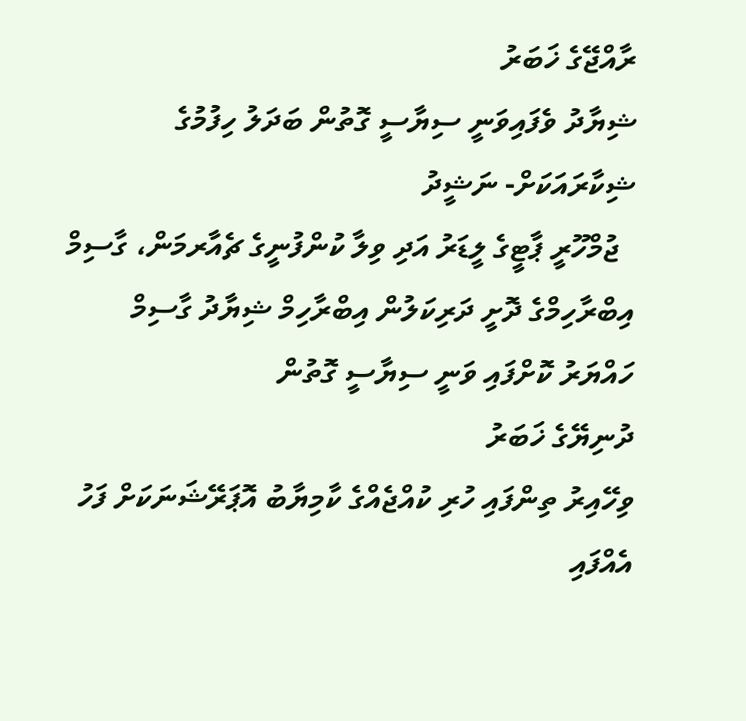ރާއްޖޭގެ ޚަބަރު
ޝިޔާދު ވެފައިވަނީ ސިޔާސީ ގޮތުން ބަދަލު ހިފުމުގެ ޝިކާރައަކަށް- ނަޝީދު
  ޖުމްހޫރީ ޕާޓީގެ ލީޑަރު އަދި ވިލާ ކުންފުނީގެ ޗެއާރމަން، ގާސިމް އިބްރާހިމްގެ ދޮށީ ދަރިކަލުން އިބްރާހިމް ޝިޔާދު ގާސިމް ހައްޔަރު ކޮށްފައި ވަނީ ސިޔާސީ ގޮތުން
ދުނިޔޭގެ ޚަބަރު
ވިހޭއިރު ތިންފައި ހުރި ކުއްޖެއްގެ ކާމިޔާބު އޮޕަރޭޝަނަކަށް ފަހު އެއްފައި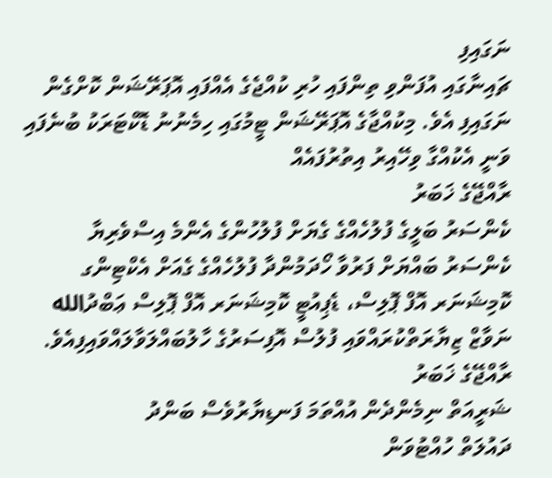ނަގައިފި
ޗައިނާގައި އުފަންވި ތިންފައި ހުރި ކުއްޖެގެ އެއްފައި އޮޕަރޭޝަން ކޮށްގެން ނަގައިފި އެވެ. މިކުއްޖާގެ އޮޕަރޭޝަން ޓީމުގައި ހިމެނުނު ޑޮކްޓަރަކު ބުނެފައި ވަނީ އެކުއްގާ ވިހޭއިރު އިތުރުފައެއް
ރާއްޖޭގެ ޚަބަރު
ކެންސަރު ބަލީގެ ފުލުހެއްގެ ގެޔަށް ފުލުހުންގެ އެންމެ އިސްވެރިޔާ
ކެންސަރު ބައްޔަށް ފަރުވާ ހޯދަމުންދާ ފުލުހެއްގެ ގެއަށް އެކްޓިންގ ކޮމިޝަނަރ އޮފް ޕޮލިސް، ޑެޕިއުޓީ ކޮމިޝަނަރ އޮފް ޕޮލިސް ޢަބްދުالله ނަވާޒް ޒިޔާރަތްކުރައްވައި ފުލުސް އޮފިސަރުގެ ހާލުބައްލަވާލައްވައިފިއެވެ.
ރާއްޖޭގެ ޚަބަރު
ޝަރީއަތް ނިމެންދެން އުއްތަމަ ފަނޑިޔާރުވެސް ބަންދު
ދައުލަތް ހުއްޓުވަން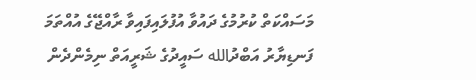މަސައްކަތް ކުރުމުގެ ދައުވާ އުފުލައިފައިވާ ރާއްޖޭގެ އުއްތަމަ ފަނޑިޔާރު އަބްދުالله ސައީދުގެ ޝަރީއަތް ނިމެންދެން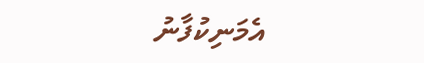އެމަނިކުފާނު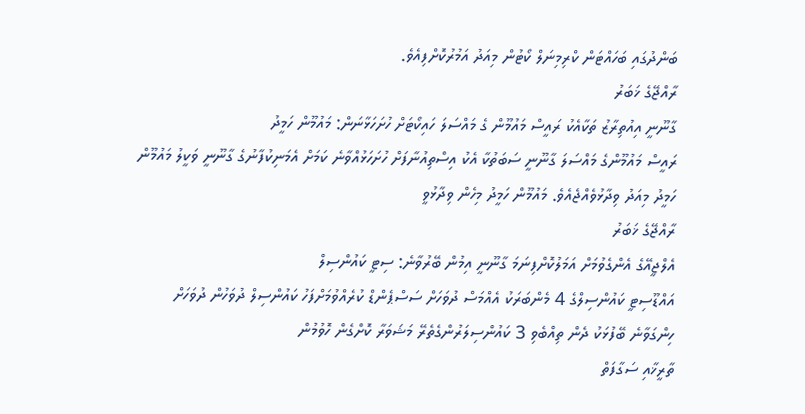ބަންދުގައި ބަހައްޓަން ކްރިމިނަލް ކޯޓުން މިއަދު އަމުރުކޮށްފިއެވެ.
ރާއްޖޭގެ ޚަބަރު
ގާނޫނީ އިއުތިރާޒު ތަކާއެކު ރައީސް މައުމޫން ގެ މައްސަލަ ހައިކޯޓަށް ހުށަހަޅާނަން: މައުމޫން ހަމީދު
ރައީސް މައުމޫންގެ މައްސަލަ ގާނޫނީ ސަބަތުކާ އެކު އިސްތިއުނާފަށް ހުށަހަޅުއްވާނެ ކަމަށް އެމަނިކުފާނުގެ ގާނޫނީ ވަކީލު މައުމޫން ހަމީދު މިއަދު ވިދާޅުވެއްޖެއެވެ. މައުމޫން ހަމީދު މިހެން ވިދާޅުވީ
ރާއްޖޭގެ ޚަބަރު
އެލްޖީއޭގެ އެންގެވުމަށް އަމަލުކޮށްފިނަމަ ގާނޫނީ އިމުން ބޭރުވާނެ: ސިޓީ ކައުންސިލް
އައްޑޫސިޓީ ކައުންސިލްގެ 4 މެންބަރަކު އެއްމަސް ދުވަހަށް ސަސްޕެންޑް ކުރެއްވުމަށްފަހު ކައުންސިލް ދުވަހުން ދުވަހަށް ހިންގަވާނެ ބޭފުޅަކު ދެން ތިއްބެވި 3 ކައުންސިލަރުންގެތެރޭ މަޝަވަރާ ކޮށްގެން ހޮވުމުން
ތާރީޚާއި ސަގާފަތް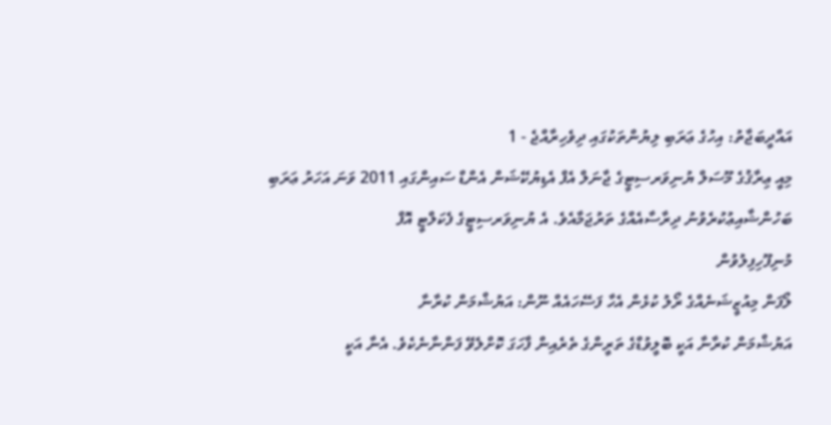އައްދީބަޖާތު: އިހުގެ ޢަރަބި ލިޔުންތަކުގައި ދިވެހިރާއްޖެ - 1
މިއީ ޢިރާޤުގެ މޫސަލް ޔުނިވަރސިޓީގެ ޖާނަލް އެފް އެޑިޔުކޭޝަން އެންޑް ސައިންގައި 2011 ވަނަ އަހަރު ޢަރަބި ބަހުންޝާއިޢުކުރެވުނު ދިރާސާއެއްގެ ތަރުޖަމާއެވެ. އެ ޔުނިވަރސިޓީގެ ފެކަލްޓީ އޮފް
މުނިފޫހިފިލުވުން
ލޯފަން މިއުޒީޝަނެއްގެ ރޯލު ކުޅެން އެހާ ފަސޭހައެއް ނޫން: އަޔުޝްމަން ކުރާނާ
އަޔުޝްމަން ކުރާނާ އަކީ ބޮލީވުޑްގެ ތަރީންގެ ތެރެއިން ފާހަގަ ކޮށްލެވޭ ފަންނާނެކެވެ. އެނާ އަކީ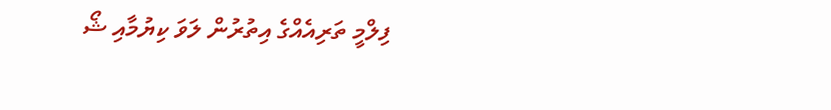ފިލްމީ ތަރިއެއްގެ އިތުރުން ލަވަ ކިޔުމާއި ޝޯ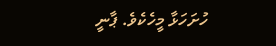ހުށަހަޅާ މީހެކެވެ. ޕާނީ